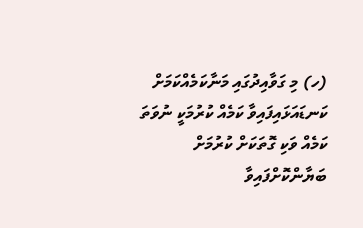(ހ) މި ގަވާއިދުގައި މަނާކަމެއްކަމަށް ކަނޑައަޅައިފައިވާ ކަމެއް ކުރުމަކީ ނުވަތަ ކަމެއް ވަކި ގޮތަކަށް ކުރުމަށް ބަޔާންކޮށްފައިވާ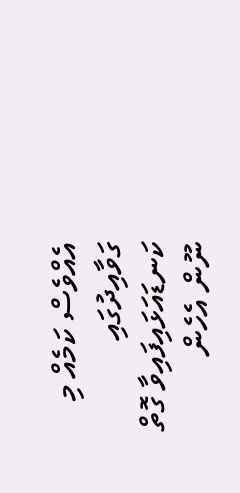އެއްވެސް ކަމެއް މި ގަވާއިދުގައި ކަނޑައަޅައިފައިވާ ގޮތް ނޫން އެހެން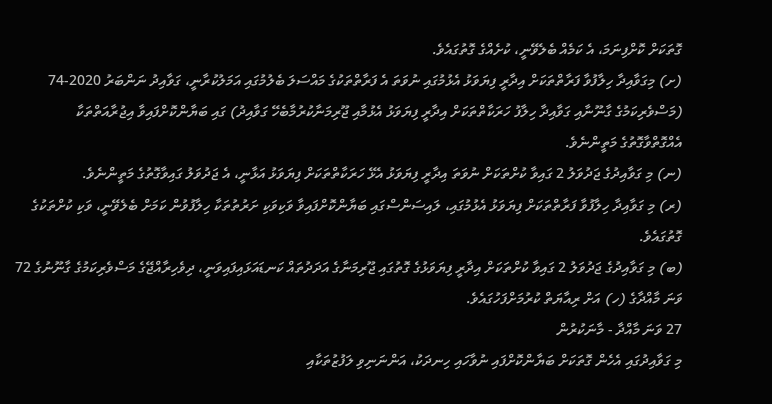ގޮތަކަށް ކޮށްފިނަމަ، އެ ކަމެއް ބެލެވޭނީ، ކުށެއްގެ ގޮތުގައެވެ.
(ށ) މިގަވާއިދާ ހިލާފުވާ ފަރާތްތަކަށް އިދާރީ ފިޔަވަޅު އެޅުމުގައި ނުވަތަ އެ ފަރާތްތަކުގެ މައްސަލަ ބެލުމުގައި އަމަލުކުރާނީ، ގަވާއިދު ނަންބަރު 2020-74 (މަސްވެރިކަމުގެ ގާނޫނާއި ގަވާއިދާ ހިލާފު ހަރަކާތްތަކަށް އިދާރީ ފިޔަވަޅު އެޅުމާއި ޖޫރިމަނާކުރުމާބެހޭ ގަވާއިދު) ގައި ބަޔާންކޮށްފައިވާ އިޖުރާއަތްތަކާ އެއްގޮތްވާގޮތުގެ މަތީންނެވެ.
(ނ) މި ގަވާއިދުގެ ޖަދުވަލު 2 ގައިވާ ކުށްތަކަށް ނުވަތަ އިދާރީ ފިޔަވަޅު އެޅޭ ހަރަކާތްތަކަށް ފިޔަވަޅު އަޅާނީ، އެ ޖަދުވަލު ގައިވާގޮތުގެ މަތީންނެވެ.
(ރ) މި ގަވާއިދާ ހިލާފުވާ ފަރާތްތަކަށް ފިޔަވަޅު އެޅުމުގައި، ލައިސަންސްގައި ބަޔާންކޮށްފައިވާ ވަކިވަކި ށަރުތުތަކާ ހިލާފުވުން ކަމަށް ބެލެވޭނީ، ވަކި ކުށްތަކުގެ ގޮތުގައެވެ.
(ބ) މި ގަވާއިދުގެ ޖަދުވަލު 2 ގައިވާ ކުށްތަކަށް އިދާރީ ފިޔަވަޅުގެ ގޮތުގައި ޖޫރިމަނާގެ އަދަދުތައް ކަނޑައަޅައިފައިވަނީ، ދިވެހިރާއްޖޭގެ މަސްވެރިކަމުގެ ގާނޫނުގެ 72 ވަނަ މާއްދާގެ (ހ) އަށް ރިއާޔަތް ކުރުމަށްފަހުގައެވެ.
27 ވަނަ މާއްދާ - މާނަކުރުން
މި ގަވާއިދުގައި އެހެން ގޮތަކަށް ބަޔާންކޮށްފައި ނުވާހައި ހިނދަކު، އަންނަނިވި ލަފުޒުތަކާއި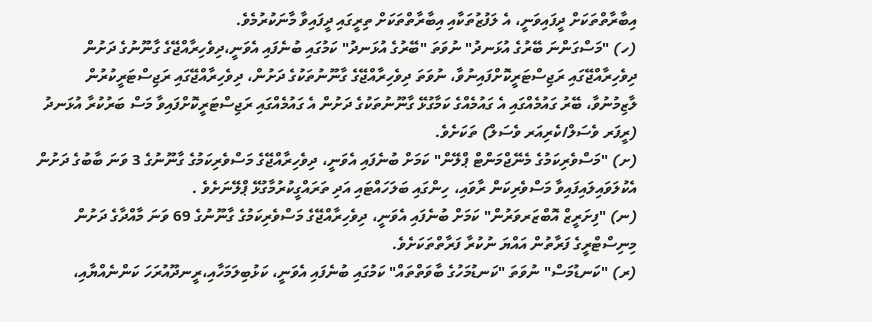އިބާރާތްތަކަށް ދީފައިވަނީ، އެ ލަފުޒުތަކާއި އިބާރާތްތަކަށް ތިރީގައި ދީފައިވާ މާނަކުރުމެވެ.
(ހ) "މަސްގަންނަ ބޭރުގެ އުޅަނދު" ނުވަތަ "ބޭރުގެ އުޅަނދު" ކަމުގައި ބުނެފައި އެވަނީ،ދިވެހިރާއްޖޭގެ ގާނޫނުގެ ދަށުން ދިވެހިރާއްޖޭގައި ރަޖިސްޓަރީކޮށްފައިނުވާ، ނުވަތަ ދިވެހިރާއްޖޭގެ ގާނޫނުތަކުގެ ދަށުން، ދިވެހިރާއްޖޭގައި ރަޖިސްޓަރީކުރުން ލާޒިމުނުވާ، ބޭރު ގައުމެއްގައި އެ ގައުމެއްގެ ކަމާގުޅޭ ގާނޫނުތަކުގެ ދަށުން އެ ގައުމެއްގައި ރަޖިސްޓަރީކޮށްފައިވާ މަސް ބަރުކުރާ އުޅަނދު (ރީފަރ ވެސަލް/ކެރިއަރ ވެސަލް) ތަކަށެވެ.
(ށ) "މަސްވެރިކަމުގެ މެނޭޖްމަންޓް ޕްލޭން" ކަމަށް ބުނެފައި އެވަނީ، ދިވެހިރާއްޖޭގެ މަސްވެރިކަމުގެ ގާނޫނުގެ 3 ވަނަ ބާބުގެ ދަށުން އެކުލަވައިލައިފައިވާ މަސްވެރިކަން ރާވައި، ހިންގައި ބަލަހައްޓައި އަދި ތަރައްގީކުރުމާގުޅޭ ޕްލޭނަށެވެ .
(ނ) "ފިށަރީޒް އޮބްޒަރވަރުން" ކަމަށް ބުނެފައި އެވަނީ، ދިވެހިރާއްޖޭގެ މަސްވެރިކަމުގެ ގާނޫނުގެ 69 ވަނަ މާއްދާގެ ދަށުން މިނިސްޓްރީގެ ފަރާތުން އައްޔަ ނުކުރާ ފަރާތްތަކަށެވެ.
(ރ) "ކަނޑުމަސް" ނުވަތަ "ކަނޑުމަހުގެ ބާވަތްތައް" ކަމުގައި ބުނެފައި އެވަނީ، ކަޅުބިލަމަހާއި،ރީނދޫއުރަހަ ކަންނެއްޔާއި،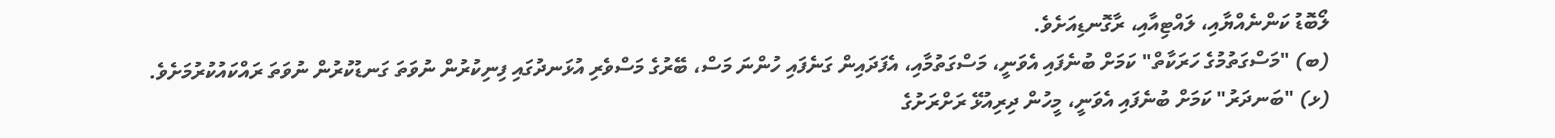ލޯބޮޑު ކަންނެއްޔާއި، ލައްޓިއާއި، ރާގޮނޑިއަށެވެ.
(ބ) "މަސްގަތުމުގެ ހަރަކާތް" ކަމަށް ބުނެފައި އެވަނީ، މަސްގަތުމާއި، އެފަދައިން ގަނެފައި ހުންނަ މަސް، ބޭރުގެ މަސްވެރި އުޅަނދުގައި ފިނިކުރުން ނުވަތަ ގަނޑުކުރުން ނުވަތަ ރައްކައުކުރުމަށެވެ.
(ޅ) "ބަނދަރު" ކަމަށް ބުނެފައި އެވަނީ، މީހުން ދިރިއުޅޭ ރަށްރަށުގެ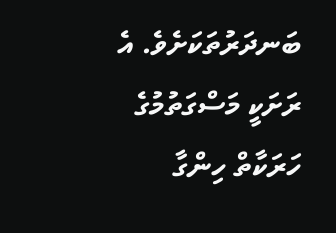ބަނދަރުތަކަށެވެ. އެ ރަށަކީ މަސްގަތުމުގެ ހަރަކާތް ހިންގާ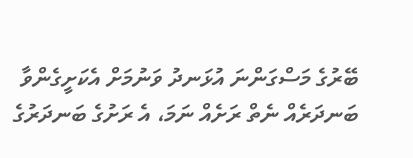ބޭރުގެ މަސްގަންނަ އުޅަނދު ވަނުމަށް އެކަށީގެންވާ ބަނދަރެއް ނެތް ރަށެއް ނަމަ، އެ ރަށުގެ ބަނދަރުގެ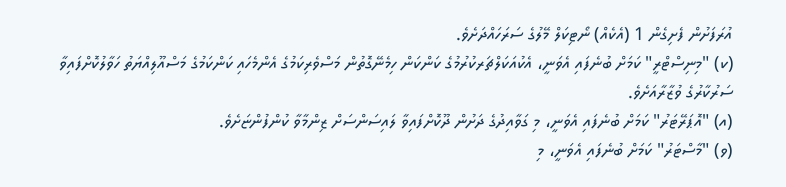އުރަފަށުން ފެށިގެން 1 (އެކެއް) ނޯޓިކަލް މޭލުގެ ސަރަހައްދަށެވެ.
(ކ) "މިނިސްޓްރީ" ކަމަށް ބުނެފައި އެވަނީ، އެކުއަކަލްޗަރކުރުމުގެ ކަންކަން ހިމެނޭގޮތުން މަސްވެރިކަމުގެ އެންމެހައި ކަންކަމުގެ މަސްއޫލިއްޔަތު ހަވާލުކޮށްފައިވާ ސަރުކާރުގެ ވުޒާރާއަށެވެ.
(އ) "އޮޕަރޭޓަރު" ކަމަށް ބުނެފައި އެވަނީ، މި ގަވާއިދުގެ ދަށުން ދޫކޮށްފައިވާ ލައިސަންސަށް ޒިންމާވާ ކުންފުންޏަށެވެ.
(ވ) "މާސްޓަރު" ކަމަށް ބުނެފައި އެވަނީ، މި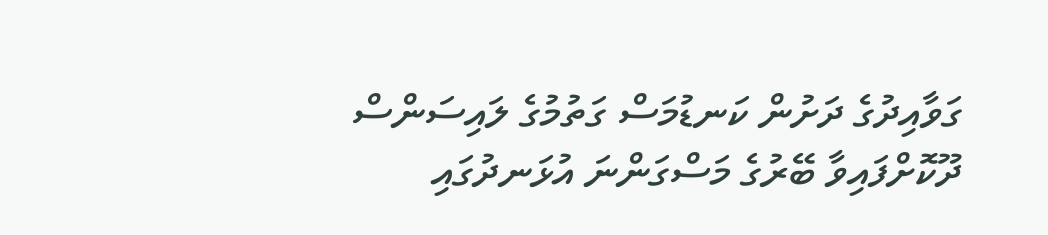ގަވާއިދުގެ ދަށުން ކަނޑުމަސް ގަތުމުގެ ލައިސަންސް ދޫކޮށްފައިވާ ބޭރުގެ މަސްގަންނަ އުޅަނދުގައި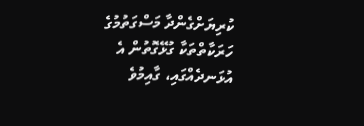ކުރިޔަށްގެންދާ މަސްގަތުމުގެ
ހަރަކާތްތަކާ ގުޅޭގޮތުން އެ އުޅަނދެއްގައި، ގާއިމުވެ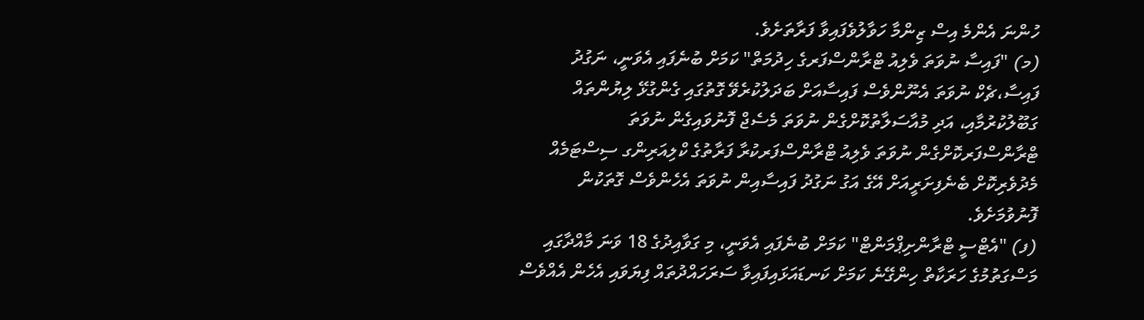ހުންނަ އެންމެ އިސް ޒިންމާ ހަވާލުވެފައިވާ ފަރާތަށެވެ.
(މ) "ފައިސާ ނުވަތަ ވެލިއު ޓްރާންސްފަރގެ ހިދުމަތް" ކަމަށް ބުނެފައި އެވަނީ، ނަގުދު ފައިސާ،ޗެކް ނުވަތަ އެނޫންވެސް ފައިސާއަށް ބަދަލުކުރެވޭ ގޮތުގައި ގެންގުޅޭ ލިޔުންތައް ގަބޫލުކުރުމާއި، އަދި މުއާސަލާތުކޮށްގެން ނުވަތަ މެސެޖް ފޮނުވައިގެން ނުވަތަ ޓްރާންސްފަރކޮށްގެން ނުވަތަ ވެލިއު ޓްރާންސްފަރކުރާ ފަރާތުގެ ކްލިއަރިންގ ސިސްޓަމެއް މެދުވެރިކޮށް ބެނެފިށަރީއަށް އޭގެ އަގު ނަގުދު ފައިސާއިން ނުވަތަ އެހެންވެސް ގޮތަކުން ފޮނުވުމަށެވެ.
(ފ) "އެޓްސީ ޓްރާންށިޕްމަންޓް" ކަމަށް ބުނެފައި އެވަނީ، މި ގަވާއިދުގެ 18 ވަނަ މާއްދާގައި މަސްގަތުމުގެ ހަރަކާތް ހިންގޭނެ ކަމަށް ކަނޑައަޅައިފައިވާ ސަރަހައްދުތައް ފިޔަވައި އެހެން އެއްވެސް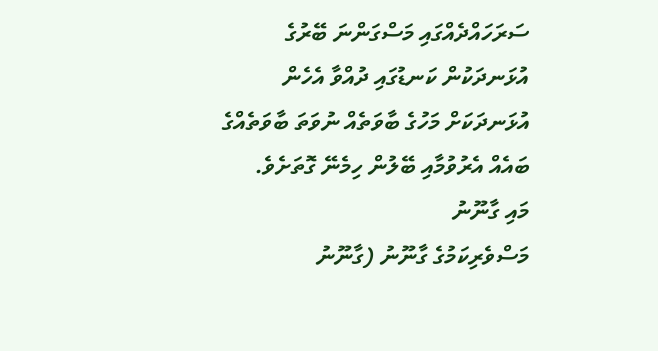ސަރަހައްދެއްގައި މަސްގަންނަ ބޭރުގެ އުޅަނދަކުން ކަނޑުގައި ދުއްވާ އެހެން އުޅަނދަކަށް މަހުގެ ބާވަތެއް ނުވަތަ ބާވަތެއްގެ ބައެއް އެރުވުމާއި ބޭލުން ހިމެނޭ ގޮތަށެވެ.
މައި ގާނޫނު
މަސްވެރިކަމުގެ ގާނޫނު (ގާނޫނު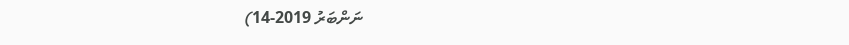ނަންބަރު 2019-14)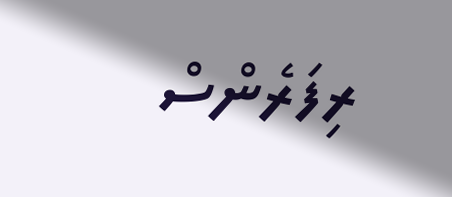ރިފަރެންސް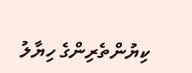ކިޔުންތެރިންގެ ހިޔާލު